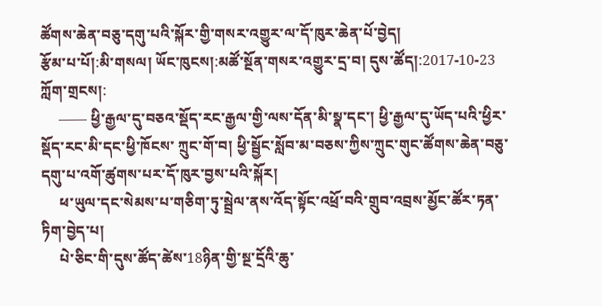ཚོགས་ཆེན་བཅུ་དགུ་པའི་སྐོར་གྱི་གསར་འགྱུར་ལ་དོ་ཁུར་ཆེན་པོ་བྱེད།
རྩོམ་པ་པོ།:མི་གསལ། ཡོང་ཁུངས།:མཚོ་སྔོན་གསར་འགྱུར་དྲ་བ། དུས་ཚོད།:2017-10-23 ཀློག་གྲངས།:
     —— ཕྱི་རྒྱལ་དུ་བཅའ་སྡོད་རང་རྒྱལ་གྱི་ལས་དོན་མི་སྣ་དང་། ཕྱི་རྒྱལ་དུ་ཡོད་པའི་ཕྱིར་སྡོད་རང་མི་དང་ཕྱི་ཁོངས་ ཀྲུང་གོ་བ། ཕྱི་སྦྱོང་སློབ་མ་བཅས་ཀྱིས་ཀྲུང་གུང་ཚོགས་ཆེན་བཅུ་དགུ་པ་འགོ་ཚུགས་པར་དོ་ཁུར་བྱས་པའི་སྐོར།
     ཕ་ཡུལ་དང་སེམས་པ་གཅིག་ཏུ་སྦྲེལ་ནས་འོད་སྟོང་འཕྲོ་བའི་གྲུབ་འབྲས་མྱོང་ཚོར་ཏན་ཏིག་བྱེད་པ།
     པེ་ཅིང་གི་དུས་ཚོད་ཚེས་18ཉིན་གྱི་སྔ་དྲོའི་ཆུ་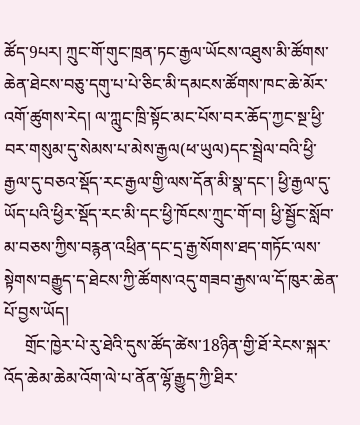ཚོད་9པར། ཀྲུང་གོ་གུང་ཁྲན་ཏང་རྒྱལ་ཡོངས་འཐུས་མི་ཚོགས་ཆེན་ཐེངས་བཅུ་དགུ་པ་པེ་ཅིང་མི་དམངས་ཚོགས་ཁང་ཆེ་མོར་འགོ་ཚུགས་རེད། ལ་ཀླུང་ཁྲི་སྟོང་མང་པོས་བར་ཆོད་ཀྱང་སྔ་ཕྱི་བར་གསུམ་དུ་སེམས་པ་མེས་རྒྱལ(ཕ་ཡུལ)དང་སྦྲེལ་བའི་ཕྱི་རྒྱལ་དུ་བཅའ་སྡོད་རང་རྒྱལ་གྱི་ལས་དོན་མི་སྣ་དང་། ཕྱི་རྒྱལ་དུ་ཡོད་པའི་ཕྱིར་སྡོད་རང་མི་དང་ཕྱི་ཁོངས་ཀྲུང་གོ་བ། ཕྱི་སྦྱོང་སློབ་མ་བཅས་ཀྱིས་བརྙན་འཕྲིན་དང་དྲ་རྒྱ་སོགས་ཐད་གཏོང་ལས་སྟེགས་བརྒྱུད་ད་ཐེངས་ཀྱི་ཚོགས་འདུ་གཟབ་རྒྱས་ལ་དོ་ཁུར་ཆེན་པོ་བྱས་ཡོད།
     གྲོང་ཁྱེར་པེ་རུ་ཐེའི་དུས་ཚོད་ཚེས་18ཉིན་གྱི་ཐོ་རེངས་སྐར་འོད་ཆེམ་ཆེམ་འོག་ལེ་པ་ནོན་ལྷོ་རྒྱུད་ཀྱི་ཐིར་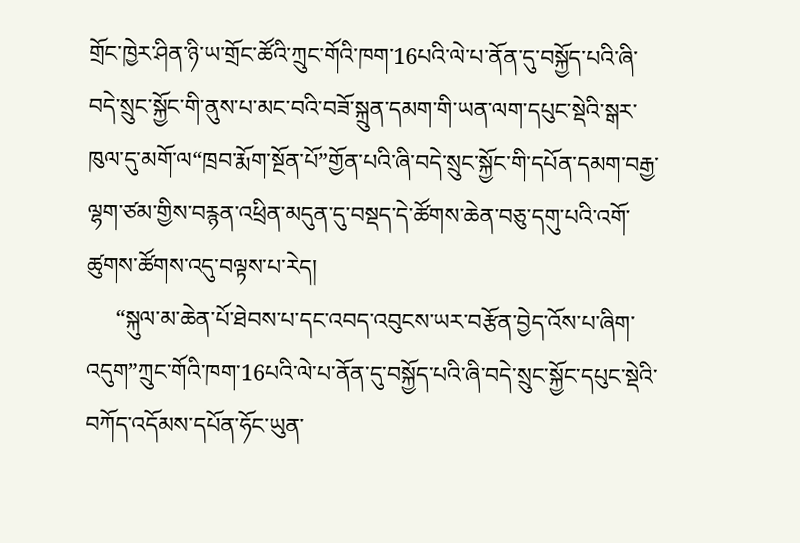གྲོང་ཁྱེར་ཤིན་ཉི་ཡ་གྲོང་ཚོའི་ཀྲུང་གོའི་ཁག་16པའི་ལེ་པ་ནོན་དུ་བསྐྱོད་པའི་ཞི་བདེ་སྲུང་སྐྱོང་གི་ནུས་པ་མང་བའི་བཟོ་སྐྲུན་དམག་གི་ཡན་ལག་དཔུང་སྡེའི་སྒར་ཁུལ་དུ་མགོ་ལ“ཁྲབ་རྨོག་སྔོན་པོ”གྱོན་པའི་ཞི་བདེ་སྲུང་སྐྱོང་གི་དཔོན་དམག་བརྒྱ་ལྷག་ཙམ་གྱིས་བརྙན་འཕྲིན་མདུན་དུ་བསྡད་དེ་ཚོགས་ཆེན་བཅུ་དགུ་པའི་འགོ་ཚུགས་ཚོགས་འདུ་བལྟས་པ་རེད།
     “སྐུལ་མ་ཆེན་པོ་ཐེབས་པ་དང་འབད་འབུངས་ཡར་བརྩོན་བྱེད་འོས་པ་ཞིག་འདུག”ཀྲུང་གོའི་ཁག་16པའི་ལེ་པ་ནོན་དུ་བསྐྱོད་པའི་ཞི་བདེ་སྲུང་སྐྱོང་དཔུང་སྡེའི་བཀོད་འདོམས་དཔོན་ཧོང་ཡུན་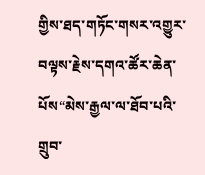གྱིས་ཐད་གཏོང་གསར་འགྱུར་བལྟས་རྗེས་དགའ་ཚོར་ཆེན་པོས“མེས་རྒྱལ་ལ་ཐོབ་པའི་གྲུབ་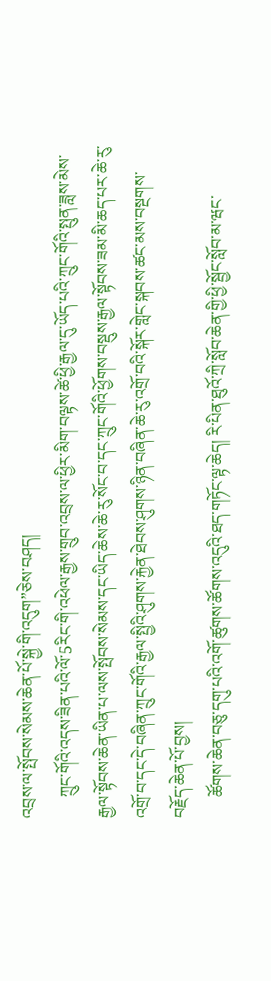འབྲས་ལ་སྤོབས་སེམས་ཆེན་པོ་སྐྱེ་གི་འདུག”ཅེས་བཤད།
     ཀྲུང་གོའི་འདས་ཟིན་པའི་ལོ་5རིང་གི་འཕེལ་རྒྱས་གྲུབ་འབྲས་ལ་ཕྱིར་མིག་བལྟས་ཚེ་ཕྱི་རྒྱལ་དུ་ཡོད་པའི་ཀྲུང་གོའི་སྤུན་ཟླས་མེས་རྒྱལ་སྟོབས་ཆེན་ཡིན་པ་ལས་སྤོབས་སེམས་དང་ཡིད་ཆེས་ཆེ་རུ་སོང་བ་དང་ཀྲུང་གོའི་ཕྱོགས་བསྡུས་རྒྱལ་སྟོབས་ཟམ་མི་ཆད་པར་ཆེ་རུ་འགྲོ་བ་དང་དེ་བཞིན་ཀྲུང་གོའི་རྒྱལ་སྤྱིའི་ཤུགས་རྐྱེན་ཐེབས་ཤུགས་ཉིན་བཞིན་ཆེ་རུ་འགྲོ་བའི་སྐོར་གླེང་སྐབས་ཚང་མས་བསྔགས་བརྗོད་ཆེན་པོ་བྱས།
     ཚོགས་ཆེན་བཅུ་དགུ་པའི་འགོ་ཚུགས་ཚོགས་འདུའི་ཐད་གཏོང་ལྟ་ཆེད། རི་པིན་ཐུའོ་ཀྲི་སློབ་ཆེན་གྱི་ཕྱི་སྦྱོང་སློབ་མ་ཝང་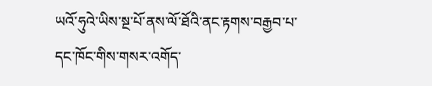ཡའོ་ཧུའེ་ཡིས་སྔ་པོ་ནས་ལོ་ཐོའི་ནང་རྟགས་བརྒྱབ་པ་དང་ཁོང་གིས་གསར་འགོད་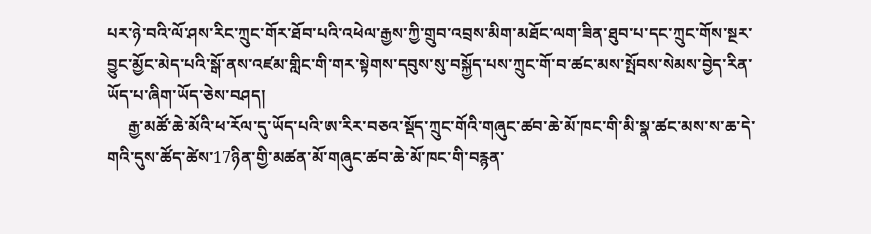པར་ཉེ་བའི་ལོ་ཤས་རིང་ཀྲུང་གོར་ཐོབ་པའི་འཕེལ་རྒྱས་ཀྱི་གྲུབ་འབྲས་མིག་མཐོང་ལག་ཟིན་ཐུབ་པ་དང་ཀྲུང་གོས་སྔར་བྱུང་མྱོང་མེད་པའི་སྒོ་ནས་འཛམ་གླིང་གི་གར་སྟེགས་དབུས་སུ་བསྐྱོད་པས་ཀྲུང་གོ་བ་ཚང་མས་སྤོབས་སེམས་བྱེད་རིན་ཡོད་པ་ཞིག་ཡོད་ཅེས་བཤད།
     རྒྱ་མཚོ་ཆེ་མོའི་ཕ་རོལ་དུ་ཡོད་པའི་ཨ་རིར་བཅའ་སྡོད་ཀྲུང་གོའི་གཞུང་ཚབ་ཆེ་མོ་ཁང་གི་མི་སྣ་ཚང་མས་ས་ཆ་དེ་གའི་དུས་ཚོད་ཚེས་17ཉིན་གྱི་མཚན་མོ་གཞུང་ཚབ་ཆེ་མོ་ཁང་གི་བརྙན་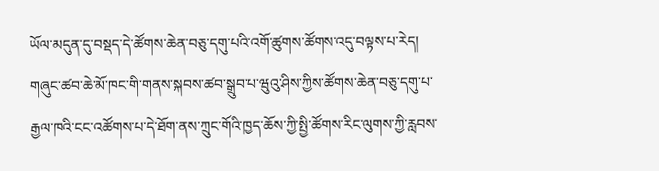ཡོལ་མདུན་དུ་བསྡད་དེ་ཚོགས་ཆེན་བཅུ་དགུ་པའི་འགོ་ཚུགས་ཚོགས་འདུ་བལྟས་པ་རེད། གཞུང་ཚབ་ཆེ་མོ་ཁང་གི་གནས་སྐབས་ཚབ་སྒྲུབ་པ་ཝུའུ་ཤིས་ཀྱིས་ཚོགས་ཆེན་བཅུ་དགུ་པ་རྒྱལ་ཁའི་ངང་འཚོགས་པ་དེ་ཐོག་ནས་ཀྲུང་གོའི་ཁྱད་ཆོས་ཀྱི་སྤྱི་ཚོགས་རིང་ལུགས་ཀྱི་རླབས་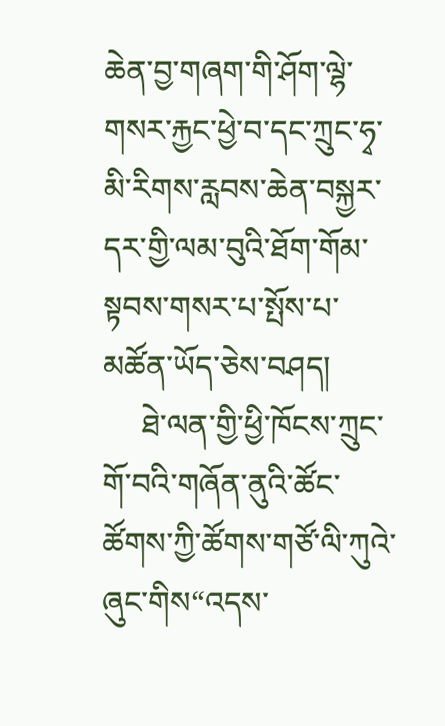ཆེན་བྱ་གཞག་གི་ཤོག་ལྷེ་གསར་རྐྱང་ཕྱེ་བ་དང་ཀྲུང་ཧྭ་མི་རིགས་རླབས་ཆེན་བསྐྱར་དར་གྱི་ལམ་བུའི་ཐོག་གོམ་སྟབས་གསར་པ་སྤོས་པ་མཚོན་ཡོད་ཅེས་བཤད།
     ཐེ་ལན་གྱི་ཕྱི་ཁོངས་ཀྲུང་གོ་བའི་གཞོན་ནུའི་ཚོང་ཚོགས་ཀྱི་ཚོགས་གཙོ་ལི་ཀུའེ་ཞུང་གིས“འདས་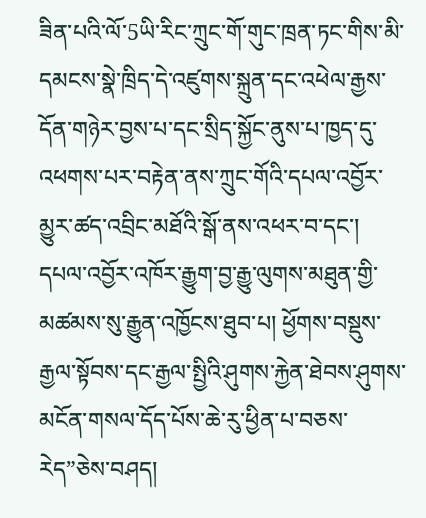ཟིན་པའི་ལོ་5ཡི་རིང་ཀྲུང་གོ་གུང་ཁྲན་ཏང་གིས་མི་དམངས་སྣེ་ཁྲིད་དེ་འཛུགས་སྐྲུན་དང་འཕེལ་རྒྱས་དོན་གཉེར་བྱས་པ་དང་སྲིད་སྐྱོང་ནུས་པ་ཁྱད་དུ་འཕགས་པར་བརྟེན་ནས་ཀྲུང་གོའི་དཔལ་འབྱོར་མྱུར་ཚད་འབྲིང་མཐོའི་སྒོ་ནས་འཕར་བ་དང་། དཔལ་འབྱོར་འཁོར་རྒྱུག་བྱ་རྒྱུ་ལུགས་མཐུན་གྱི་མཚམས་སུ་རྒྱུན་འཁྱོངས་ཐུབ་པ། ཕྱོགས་བསྡུས་རྒྱལ་སྟོབས་དང་རྒྱལ་སྤྱིའི་ཤུགས་རྐྱེན་ཐེབས་ཤུགས་མངོན་གསལ་དོད་པོས་ཆེ་རུ་ཕྱིན་པ་བཅས་རེད”ཅེས་བཤད།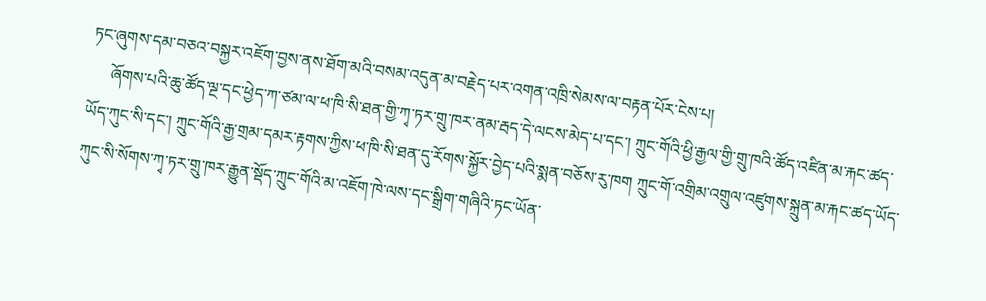ཏང་ཞུགས་དམ་བཅའ་བསྐྱར་འཇོག་བྱས་ནས་ཐོག་མའི་བསམ་འདུན་མ་བརྗེད་པར་འགན་འཁྲི་སེམས་ལ་བརྟན་པོར་ངེས་པ།
     ཞོགས་པའི་ཆུ་ཚོད་ལྔ་དང་ཕྱེད་ཀ་ཙམ་ལ་ཕ་ཁི་སི་ཐན་གྱི་ཀྭ་ཏར་གྲུ་ཁར་ནམ་རྦད་དེ་ལངས་མེད་པ་དང་། ཀྲུང་གོའི་ཕྱི་རྒྱལ་གྱི་གྲུ་ཁའི་ཚོད་འཛིན་མ་རྐང་ཚད་ཡོད་ཀུང་སི་དང་། ཀྲུང་གོའི་རྒྱ་གྲམ་དམར་རྟགས་ཀྱིས་ཕ་ཁི་སི་ཐན་དུ་རོགས་སྐྱོར་བྱེད་པའི་སྨན་བཅོས་རུ་ཁག ཀྲུང་གོ་འགྲིམ་འགྲུལ་འཛུགས་སྐྲུན་མ་རྐང་ཚད་ཡོད་ཀུང་སི་སོགས་ཀྭ་ཏར་གྲུ་ཁར་རྒྱུན་སྡོད་ཀྲུང་གོའི་མ་འཇོག་ཁེ་ལས་དང་སྒྲིག་གཞིའི་ཏང་ཡོན་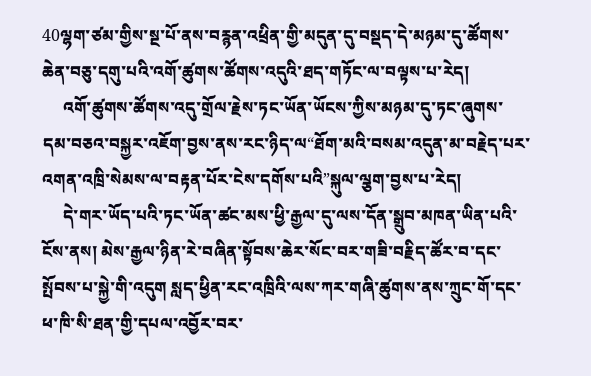40ལྷག་ཙམ་གྱིས་སྔ་པོ་ནས་བརྙན་འཕྲིན་གྱི་མདུན་དུ་བསྡད་དེ་མཉམ་དུ་ཚོགས་ཆེན་བཅུ་དགུ་པའི་འགོ་ཚུགས་ཚོགས་འདུའི་ཐད་གཏོང་ལ་བལྟས་པ་རེད།
     འགོ་ཚུགས་ཚོགས་འདུ་གྲོལ་རྗེས་ཏང་ཡོན་ཡོངས་ཀྱིས་མཉམ་དུ་ཏང་ཞུགས་དམ་བཅའ་བསྐྱར་འཇོག་བྱས་ནས་རང་ཉིད་ལ“ཐོག་མའི་བསམ་འདུན་མ་བརྗེད་པར་འགན་འཁྲི་སེམས་ལ་བརྟན་པོར་ངེས་དགོས་པའི”སྐུལ་ལྕག་བྱས་པ་རེད།
     དེ་གར་ཡོད་པའི་ཏང་ཡོན་ཚང་མས་ཕྱི་རྒྱལ་དུ་ལས་དོན་སྒྲུབ་མཁན་ཡིན་པའི་ངོས་ནས། མེས་རྒྱལ་ཉིན་རེ་བཞིན་སྟོབས་ཆེར་སོང་བར་གཟི་བརྗིད་ཚོར་བ་དང་སྤོབས་པ་སྐྱེ་གི་འདུག སླད་ཕྱིན་རང་འཁྲིའི་ལས་ཀར་གཞི་ཚུགས་ནས་ཀྲུང་གོ་དང་ཕ་ཁི་སི་ཐན་གྱི་དཔལ་འབྱོར་བར་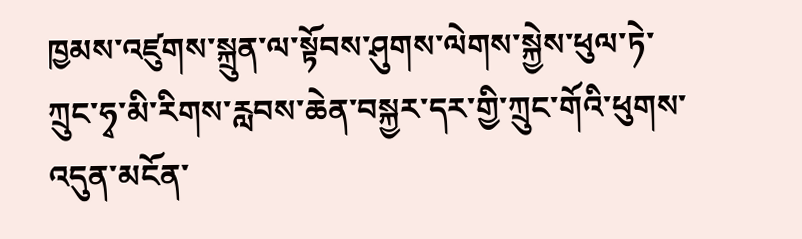ཁྱམས་འཛུགས་སྐྲུན་ལ་སྟོབས་ཤུགས་ལེགས་སྐྱེས་ཕུལ་ཏེ་ཀྲུང་ཧྭ་མི་རིགས་རླབས་ཆེན་བསྐྱར་དར་གྱི་ཀྲུང་གོའི་ཕུགས་འདུན་མངོན་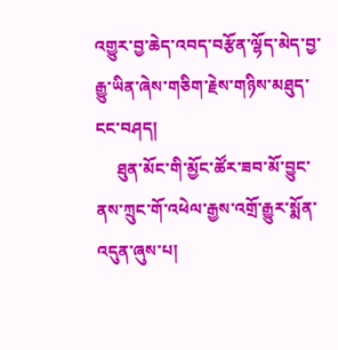འགྱུར་བྱ་ཆེད་འབད་བརྩོན་ལྷོད་མེད་བྱ་རྒྱུ་ཡིན་ཞེས་གཅིག་རྗེས་གཉིས་མཐུད་ངང་བཤད།
     ཐུན་མོང་གི་མྱོང་ཚོར་ཟབ་མོ་བྱུང་ནས་ཀྲུང་གོ་འཕེལ་རྒྱས་འགྲོ་རྒྱུར་སྨོན་འདུན་ཞུས་པ།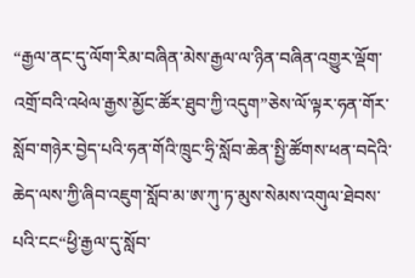“རྒྱལ་ནང་དུ་ལོག་རིམ་བཞིན་མེས་རྒྱལ་ལ་ཉིན་བཞིན་འགྱུར་ལྡོག་འགྲོ་བའི་འཕེལ་རྒྱས་མྱོང་ཚོར་ཐུབ་ཀྱི་འདུག”ཅེས་ལོ་ལྟར་ཧན་གོར་སློབ་གཉེར་བྱེད་པའི་ཧན་གོའི་ཁྲུང་ཧྲི་སློབ་ཆེན་སྤྱི་ཚོགས་ཕན་བདེའི་ཆེད་ལས་ཀྱི་ཞིབ་འཇུག་སློབ་མ་ཨ་ཀུ་ཏ་མུས་སེམས་འགུལ་ཐེབས་པའི་ངང“ཕྱི་རྒྱལ་དུ་སློབ་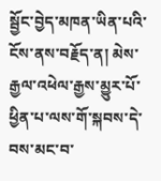སྦྱོང་བྱེད་མཁན་ཡིན་པའི་ངོས་ནས་བརྗོད་ན། མེས་རྒྱལ་འཕེལ་རྒྱས་མྱུར་པོ་ཕྱིན་པ་ལས་གོ་སྐབས་དེ་བས་མང་བ་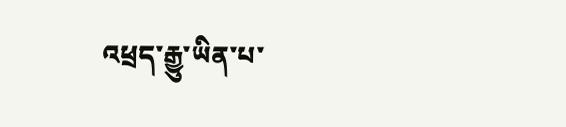འཕྲད་རྒྱུ་ཡིན་པ་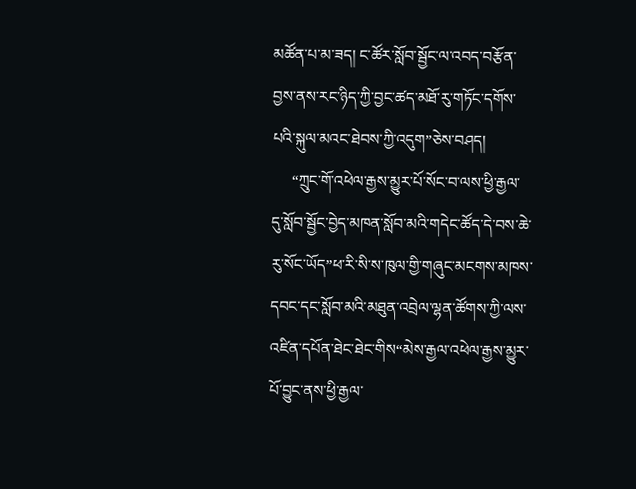མཚོན་པ་མ་ཟད། ང་ཚོར་སློབ་སྦྱོང་ལ་འབད་བརྩོན་བྱས་ནས་རང་ཉིད་ཀྱི་བྱང་ཚད་མཐོ་རུ་གཏོང་དགོས་པའི་སྐུལ་མའང་ཐེབས་ཀྱི་འདུག”ཅེས་བཤད།
     “ཀྲུང་གོ་འཕེལ་རྒྱས་མྱུར་པོ་སོང་བ་ལས་ཕྱི་རྒྱལ་དུ་སློབ་སྦྱོང་བྱེད་མཁན་སློབ་མའི་གདེང་ཚོད་དེ་བས་ཆེ་རུ་སོང་ཡོད”ཕ་རི་སི་ས་ཁུལ་གྱི་གཞུང་མངགས་མཁས་དབང་དང་སློབ་མའི་མཐུན་འབྲེལ་ལྷན་ཚོགས་ཀྱི་ལས་འཛིན་དཔོན་ཐེང་ཐེང་གིས“མེས་རྒྱལ་འཕེལ་རྒྱས་མྱུར་པོ་བྱུང་ནས་ཕྱི་རྒྱལ་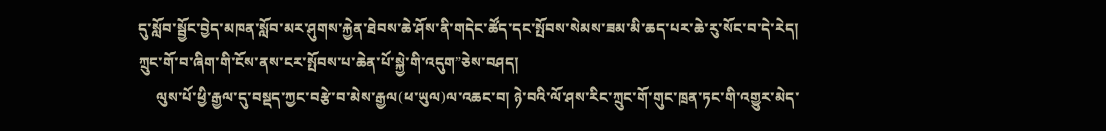དུ་སློབ་སྦྱོང་བྱེད་མཁན་སློབ་མར་ཤུགས་རྐྱེན་ཐེབས་ཆེ་ཤོས་ནི་གདེང་ཚོད་དང་སྤོབས་སེམས་ཟམ་མི་ཆད་པར་ཆེ་རུ་སོང་བ་དེ་རེད། ཀྲུང་གོ་བ་ཞིག་གི་ངོས་ནས་ངར་སྤོབས་པ་ཆེན་པོ་སྐྱེ་གི་འདུག”ཅེས་བཤད།
     ལུས་པོ་ཕྱི་རྒྱལ་དུ་བསྡད་ཀྱང་བརྩེ་བ་མེས་རྒྱལ(ཕ་ཡུལ)ལ་འཆང་བ། ཉེ་བའི་ལོ་ཤས་རིང་ཀྲུང་གོ་གུང་ཁྲན་ཏང་གི་འགྱུར་མེད་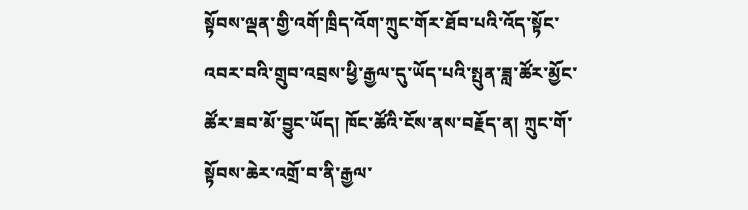སྟོབས་ལྡན་གྱི་འགོ་ཁྲིད་འོག་ཀྲུང་གོར་ཐོབ་པའི་འོད་སྟོང་འབར་བའི་གྲུབ་འབྲས་ཕྱི་རྒྱལ་དུ་ཡོད་པའི་སྤུན་ཟླ་ཚོར་མྱོང་ཚོར་ཟབ་མོ་བྱུང་ཡོད། ཁོང་ཚོའི་ངོས་ནས་བརྗོད་ན། ཀྲུང་གོ་སྟོབས་ཆེར་འགྲོ་བ་ནི་རྒྱལ་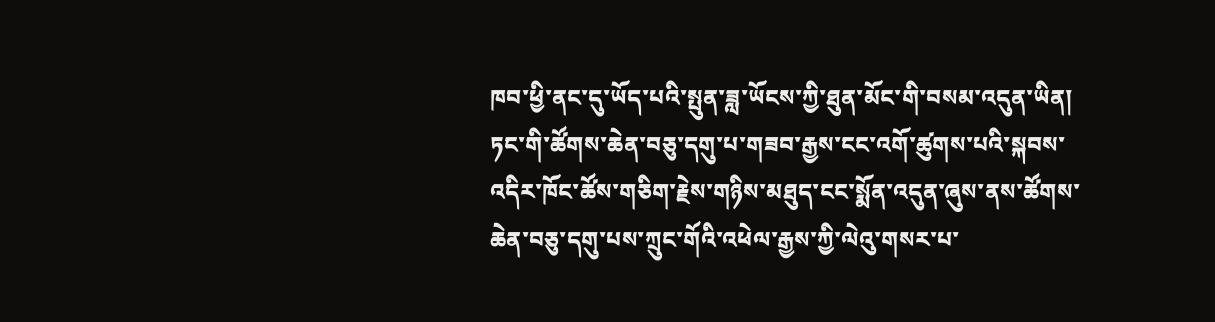ཁབ་ཕྱི་ནང་དུ་ཡོད་པའི་སྤུན་ཟླ་ཡོངས་ཀྱི་ཐུན་མོང་གི་བསམ་འདུན་ཡིན། ཏང་གི་ཚོགས་ཆེན་བཅུ་དགུ་པ་གཟབ་རྒྱས་ངང་འགོ་ཚུགས་པའི་སྐབས་འདིར་ཁོང་ཚོས་གཅིག་རྗེས་གཉིས་མཐུད་ངང་སྨོན་འདུན་ཞུས་ནས་ཚོགས་ཆེན་བཅུ་དགུ་པས་ཀྲུང་གོའི་འཕེལ་རྒྱས་ཀྱི་ལེའུ་གསར་པ་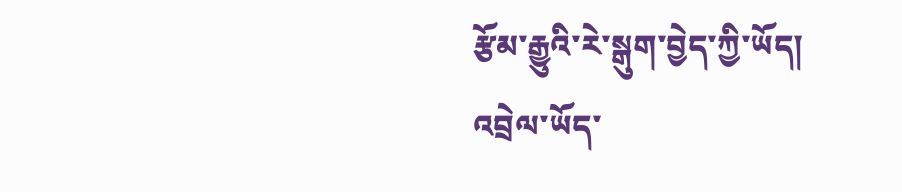རྩོམ་རྒྱུའི་རེ་སྒུག་བྱེད་ཀྱི་ཡོད།
འབྲེལ་ཡོད་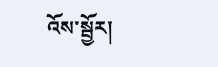འོས་སྦྱོར།